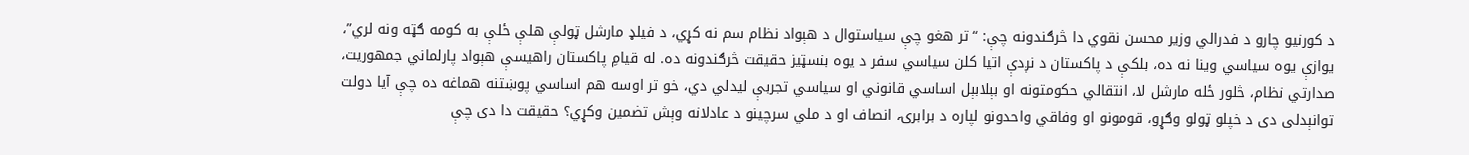د کورنیو چارو د فدرالي وزیر محسن نقوي دا څرګندونه چې: “تر هغو چې سیاستوال د هېواد نظام سم نه کړي، د فیلډ مارشل ټولې هلې ځلې به کومه ګټه ونه لري”، یوازې یوه سیاسي وینا نه ده، بلکې د پاکستان د نږدې اتیا کلن سیاسي سفر د یوه بنسټیز حقیقت څرګندونه ده. له قیامِ پاکستان راهیسې هېواد پارلماني جمهوریت، صدارتي نظام، څلور ځله مارشل لا، انتقالي حکومتونه او بېلابېل اساسي قانوني او سیاسي تجربې لیدلي دي، خو تر اوسه هم اساسي پوښتنه هماغه ده چې آیا دولت توانېدلی دی د خپلو ټولو وګړو، قومونو او وفاقي واحدونو لپاره د برابرۍ، انصاف او د ملي سرچینو د عادلانه وېش تضمین وکړي؟ حقیقت دا دی چې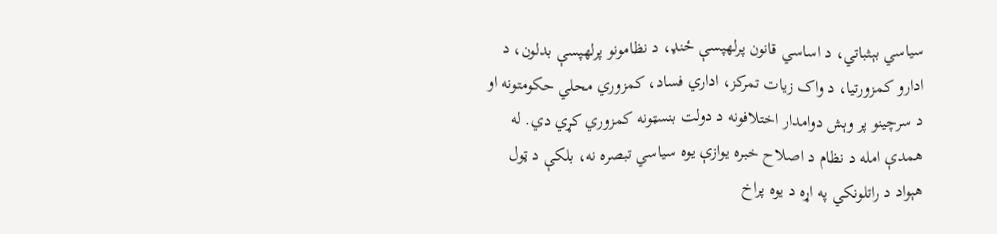سیاسي بېثباتي، د اساسي قانون پرلهپسې ځنډ، د نظامونو پرلهپسې بدلون، د ادارو کمزورتیا، د واک زیات تمرکز، اداري فساد، کمزوري محلي حکومتونه او د سرچینو پر وېش دوامدار اختلافونه د دولت بنسټونه کمزوري کړي دي. له همدې امله د نظام د اصلاح خبره یوازې یوه سیاسي تبصره نه، بلکې د ټول هېواد د راتلونکي په اړه د یوه پراخ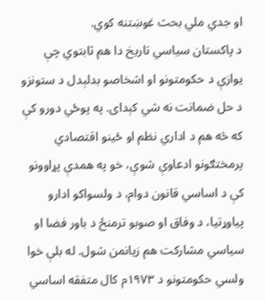او جدي ملي بحث غوښتنه کوي.
د پاکستان سیاسي تاریخ دا هم ثابتوي چې یوازې د حکومتونو او اشخاصو بدلېدل د ستونزو د حل ضمانت نه شي کېدای. په پوځي دورو کې که څه هم د اداري نظم او ځینو اقتصادي پرمختګونو ادعاوې شوې، خو په همدې پړاوونو کې د اساسي قانون دوام، د ولسواکو ادارو پیاوړتیا، د وفاق او صوبو ترمنځ د باور فضا او سیاسي مشارکت هم زیانمن شول. له بلې خوا ولسي حکومتونو د ۱۹۷۳م کال متفقه اساسي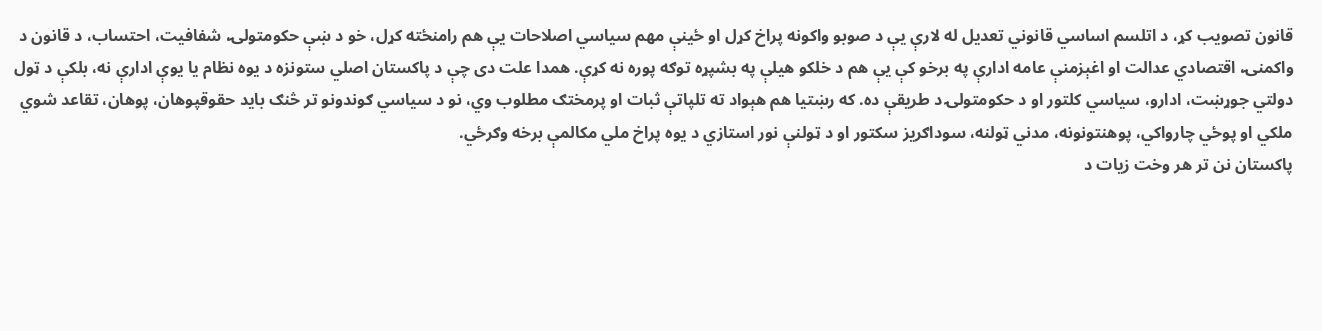قانون تصویب کړ، د اتلسم اساسي قانوني تعدیل له لارې یې د صوبو واکونه پراخ کړل او ځینې مهم سیاسي اصلاحات یې هم رامنځته کړل، خو د ښې حکومتولۍ، شفافیت، احتساب، د قانون د واکمنۍ، اقتصادي عدالت او اغېزمنې عامه ادارې په برخو کې یې هم د خلکو هیلې په بشپړه توګه پوره نه کړې. همدا علت دی چې د پاکستان اصلي ستونزه د یوه نظام یا یوې ادارې نه، بلکې د ټول دولتي جوړښت، ادارو، سیاسي کلتور او د حکومتولۍ د طریقې ده. که رښتیا هم هېواد ته تلپاتې ثبات او پرمختګ مطلوب وي، نو د سیاسي ګوندونو تر څنګ باید حقوقپوهان، پوهان، تقاعد شوي ملکي او پوځي چارواکي، پوهنتونونه، مدني ټولنه، سوداګریز سکتور او د ټولنې نور استازي د یوه پراخ ملي مکالمې برخه وګرځي.
پاکستان نن تر هر وخت زیات د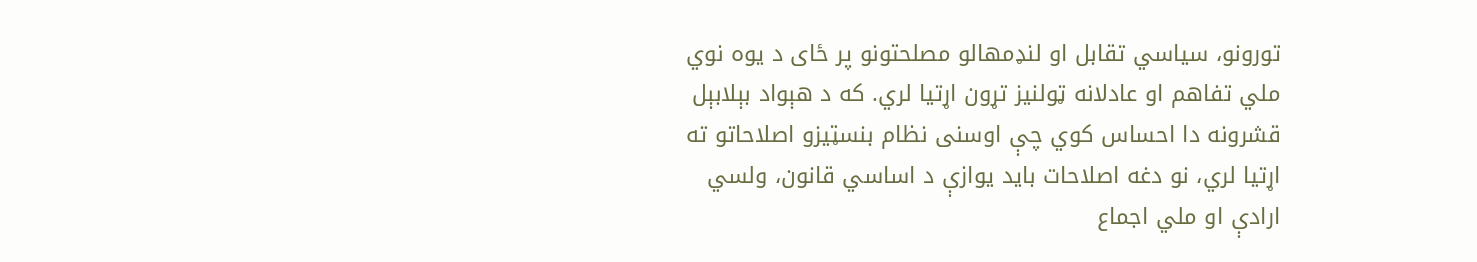تورونو، سیاسي تقابل او لنډمهالو مصلحتونو پر ځای د یوه نوي ملي تفاهم او عادلانه ټولنیز تړون اړتیا لري. که د هېواد بېلابېل قشرونه دا احساس کوي چې اوسنی نظام بنسټیزو اصلاحاتو ته اړتیا لري، نو دغه اصلاحات باید یوازې د اساسي قانون، ولسي ارادې او ملي اجماع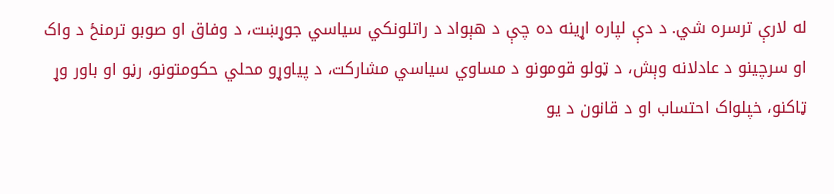له لارې ترسره شي. د دې لپاره اړینه ده چې د هېواد د راتلونکي سیاسي جوړښت، د وفاق او صوبو ترمنځ د واک او سرچینو د عادلانه وېش، د ټولو قومونو د مساوي سیاسي مشارکت، د پیاوړو محلي حکومتونو، رڼو او باور وړ ټاکنو، خپلواک احتساب او د قانون د یو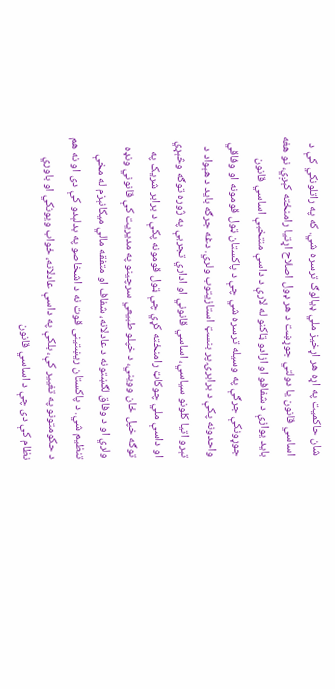شان حاکمیت په اړه هر اړخیز ملي ډیالوګ ترسره شي. که په راتلونکي کې د اساسي قانون یا دولتي جوړښت د هر ډول اصلاح اړتیا رامنځته کېږي، نو هغه باید یوازې د شفافو او ازادو ټاکنو له لارې د داسې منتخبې اساسي قانون جوړونکې جرګې په وسیله ترسره شي چې د پاکستان ټول قومونه او وفاقي واحدونه پکې د برابرۍ پر بنسټ استازیتوب ولري. دغه جرګه باید د هېواد د تېرو اتیا کلونو سیاسي، اساسي قانوني او اداري تجربې په ژوره توګه وڅېړي او داسې ملي چوکاټ رامنځته کړي چې ټول قومونه پکې د برابر شریک په توګه خپل ځان وویني، د خپلو طبیعي سرچینو په مدیریت کې قانوني ونډه ولري او د وفاق لګښتونه د عادلانه، شفاف او متفقه مالي میکانېزم له مخې تنظیم شي. د پاکستان ریښتینی قوت نه د اشخاصو په بدلېدو کې دی او نه هم د حکومتونو په تغییر کې، بلکې په داسې عادلانه، ځواب ویونکي او باوري نظام کې دی چې د اساسي قانون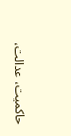حاکمیت، عدالت،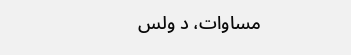مساوات، د ولس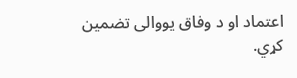اعتماد او د وفاق یووالی تضمین کړي.